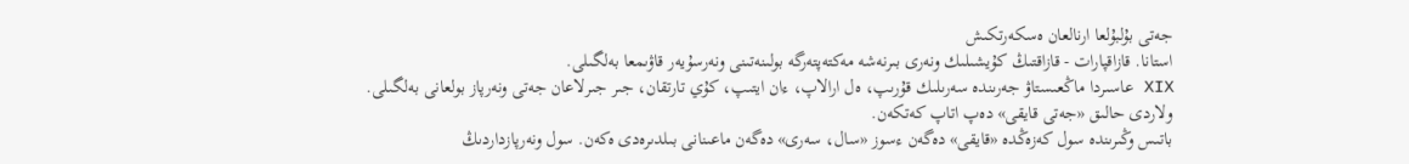جەتى بۇلبۇلعا ارنالعان ەسكەرتكىش
استانا. قازاقپارات - قازاقتىڭ كۇيشىلىك ونەرى بىرنەشە مەكتەپتەرگە بولىنەتىنى ونەرسۇيەر قاۋىمعا بەلگىلى.
ХІХ عاسىردا ماڭعىستاۋ جەرىندە سەرىلىك قۇرىپ، ەل ارالاپ، ءان ايتىپ، كۇي تارتقان، جىر جىرلاعان جەتى ونەرپاز بولعانى بەلگىلى. ولاردى حالىق «جەتى قايقى» دەپ اتاپ كەتكەن.
باتىس وڭىرىندە سول كەزەڭدە «قايقى» دەگەن ءسوز «سال، سەرى» دەگەن ماعىنانى بىلدىرەدى ەكەن. سول ونەرپازداردىڭ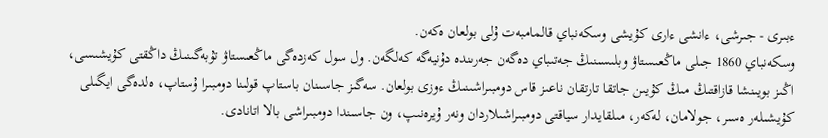ءبىرى - جىرشى، ءانشى ءارى كۇيشى وسكەنباي قالمامبەت ۇلى بولعان ەكەن.
وسكەنباي 1860 جىلى ماڭعىستاۋ وبلىسىنىڭ جەتىباي دەگەن جەرىندە دۇنيەگە كەلگەن. ول سول كەزدەگى ماڭعىستاۋ تۇبەگىنىڭ داڭقتى كۇيشىسى، اڭىز بويىنشا قازاقتىڭ مىڭ كۇيىن جاتقا تارتقان ناعىز قاس دومبىراشىنىڭ ءوزى بولعان. سەگىز جاسىنان باستاپ قولىنا دومبىرا ۇستاپ، ەلدەگى ايگىلى كۇيشىلەر ەسىر، جولامان، لەكەر، مىلقايدار سياقتى دومبىراشىلاردان ونەر ۇيرەنىپ، ون جاسىندا دومبىراشى بالا اتانادى.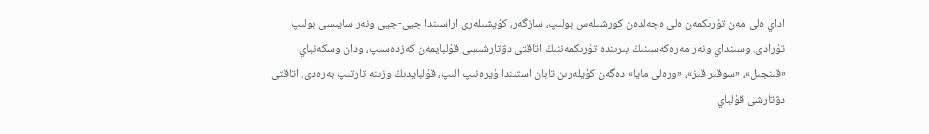اداي ەلى مەن تۇرىكمەن ەلى ەجەلدەن كورشىلەس بولىپ، سازگەر، كۇيشىلەرى اراسىندا جيى-جيى ونەر سايىسى بولىپ تۇرادى. وسىنداي ونەر مەرەكەسىنىڭ بىرىندە تۇرىكمەننىڭ اتاقتى دۋتارشىسى قۇلبايمەن كەزدەسىپ، ودان وسكەنباي «قىنجىل»، «سوقىر قىز»، «ورەلى مايا» دەگەن كۇيلەرىن تابان استىندا ۇيرەنىپ الىپ، قۇلبايدىڭ وزىنە تارتىپ بەرەدى. اتاقتى دۋتارشى قۇلباي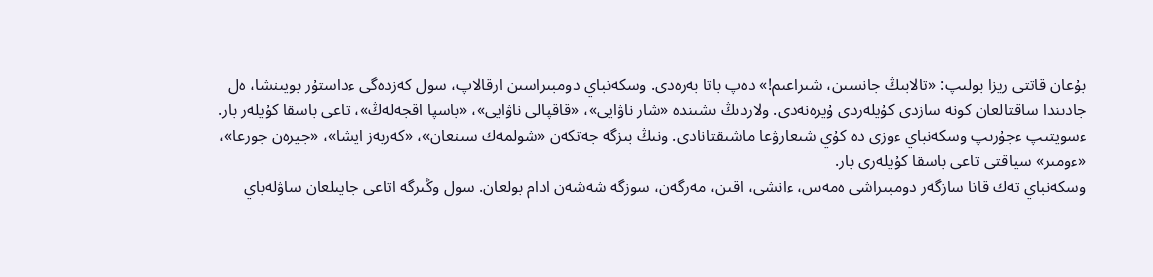بۇعان قاتتى ريزا بولىپ: «تالابىڭ جانسىن، شىراعىم!» دەپ باتا بەرەدى. وسكەنباي دومبىراسىن ارقالاپ، سول كەزدەگى ءداستۇر بويىنشا، ەل جادىندا ساقتالعان كونە سازدى كۇيلەردى ۇيرەنەدى. ولاردىڭ ىشىندە «شار ناۋايى»، «قاقپالى ناۋايى»، «باسپا اقجەلەڭ»، تاعى باسقا كۇيلەر بار.
ءسويتىپ ءجۇرىپ وسكەنباي ءوزى دە كۇي شىعارۋعا ماشىقتانادى. ونىڭ بىزگە جەتكەن «شولمەك سىنعان»، «كەربەز ايشا»، «جيرەن جورعا»، «ءومىر» سياقتى تاعى باسقا كۇيلەرى بار.
وسكەنباي تەك قانا سازگەر دومبىراشى ەمەس، ءانشى، اقىن، مەرگەن، سوزگە شەشەن ادام بولعان. سول وڭىرگە اتاعى جايىلعان ساۋلەباي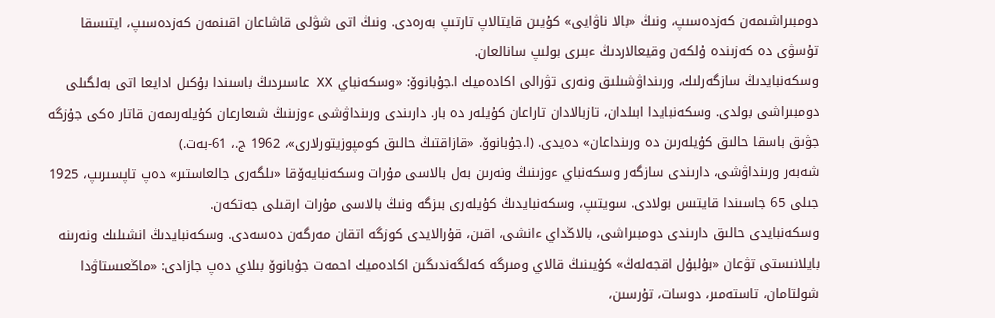دومبىراشىمەن كەزدەسىپ، ونىڭ «بالا ناۋايى» كۇيىن قايتالاپ تارتىپ بەرەدى. ونىڭ اتى شۋلى قاشاعان اقىنمەن كەزدەسىپ، ايتىسقا تۇسۋى دە كەزىندە ۇلكەن وقيعالاردىڭ ءبىرى بولىپ سانالعان.
وسكەنبايدىڭ سازگەرلىك، ورىنداۋشىلىق ونەرى تۋرالى اكادەميك ا.جۇبانوۆ: «وسكەنباي ХХ عاسىردىڭ باسىندا بۇكىل ادايعا اتى بەلگىلى دومبىراشى بولدى. وسكەنبايدا ابىلدان، تازبالادان تاراعان كۇيلەر دە بار. دارىندى ورىنداۋشى ءوزىنىڭ شىعارعان كۇيلەرىمەن قاتار ەكى جۇزگە جۋىق باسقا حالىق كۇيلەرىن دە ورىنداعان» دەيدى. (ا.جۇبانوۆ. «قازاقتىڭ حالىق كومپوزيتورلارى»، 1962 ج.، 61-بەت.)
شەبەر ورىنداۋشى، دارىندى سازگەر وسكەنباي ءوزىنىڭ ونەرىن بەل بالاسى مۇرات وسكەنبايەۆقا «ىلگەرى جالعاستىر» دەپ تاپسىرىپ، 1925 جىلى 65 جاسىندا قايتىس بولادى. سويتىپ، وسكەنبايدىڭ كۇيلەرى بىزگە ونىڭ بالاسى مۇرات ارقىلى جەتكەن.
وسكەنبايدى حالىق دارىندى دومبىراشى، بالاڭداي ءانشى، اقىن، قۇرالايدى كوزگە اتقان مەرگەن دەسەدى. وسكەنبايدىڭ انشىلىك ونەرىنە بايلانىستى تۋعان «بۇلبۇل اقجەلەڭ» كۇيىنىڭ قالاي ومىرگە كەلگەندىگىن اكادەميك احمەت جۇبانوۆ بىلاي دەپ جازادى: «ماڭعىستاۋدا شولتامان، تاستەمىر، دوسات، تۇرسىن،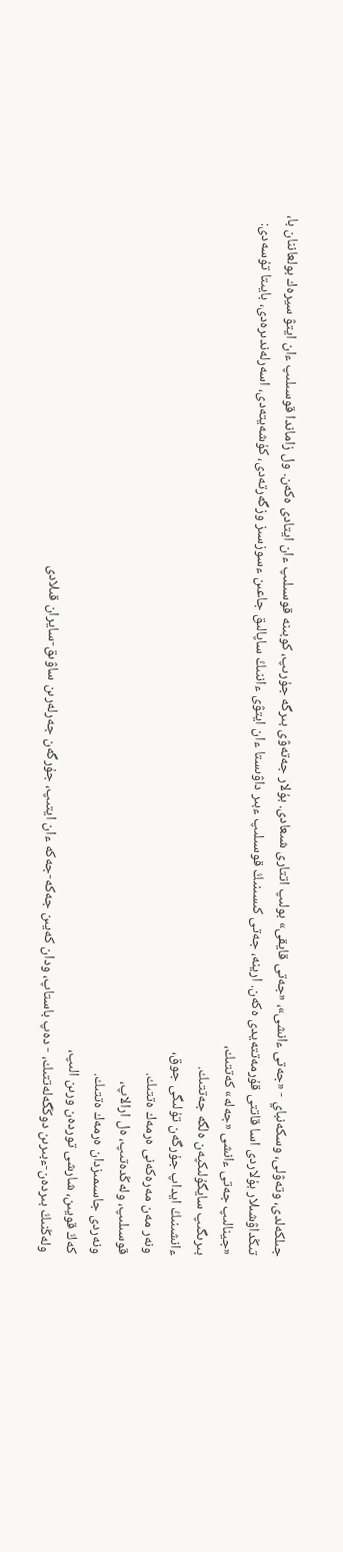جىلكەلدى، وتەۋلى، وسكەنباي - «جەتى ءانشى»، «جەتى قايقى» بولىپ اتتارى شىعادى. بۇلار جەتەۋى بىرگە جۇرىپ، كوبىنە قوسىلىپ ءان ايتادى ەكەن. ول زاماندا قوسىلىپ ءان ايتۋ سيرەك بولعاننان با، تىڭداۋشىلار بۇلاردى اسا قاتتى قۇرمەتتەيدى ەكەن. ارينە، جەتى كىسىنىڭ قوسىلىپ ءبىر داۋىستا ءان ايتۋى ءاننىڭ ساپالىق جاعىن ءسوزسىز وزگەرتەدى، كۇشەيتەدى، اسەرلەندىرەدى، بايىتا تۇسەدى:
«جينالىپ جەتى ءانشى «جەلە» كەتتىك،
بىرىگىپ سايگۇلىكپەن ەلگە جەتتىك.
ءانشىنىڭ ايداپ جۇرگەن تۇلىگى جوق،
ونەر مەن مەرەكەنى ەرمەك ەتتىك.
قوسىلىپ، ولەڭدەتىپ، ەل ارالاپ،
ونەردى جاسىمىزدان ەرمەك ەتتىك.
كەڭ قويىن، شارشى توردەن ورىن الىپ،
ولەڭنىڭ بىردەن-ءبىرىن دوڭگەلەتتىك، - دەپ باستاپ، ودان كەيىن جەكە-جەكە ءان ايتىپ، جۇرگەن جەرلەرىن ساۋىق-سايران قىلادى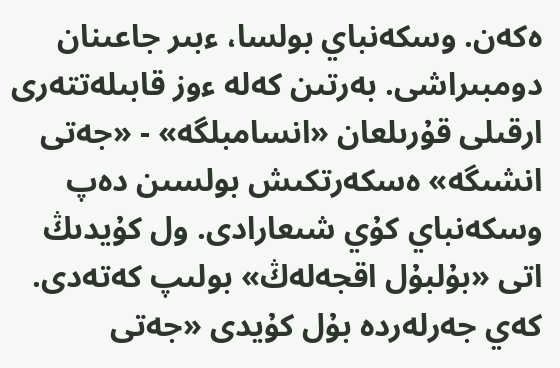ەكەن. وسكەنباي بولسا، ءبىر جاعىنان دومبىراشى. بەرتىن كەلە ءوز قابىلەتتەرى ارقىلى قۇرىلعان «انسامبلگە» - «جەتى انشىگە» ەسكەرتكىش بولسىن دەپ وسكەنباي كۇي شىعارادى. ول كۇيدىڭ اتى «بۇلبۇل اقجەلەڭ» بولىپ كەتەدى. كەي جەرلەردە بۇل كۇيدى «جەتى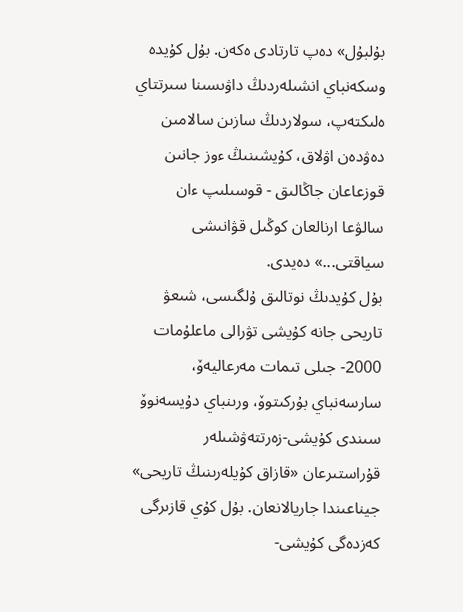بۇلبۇل» دەپ تارتادى ەكەن. بۇل كۇيدە وسكەنباي انشىلەردىڭ داۋىسىنا سىرتتاي ەلىكتەپ، سولاردىڭ سازىن سالامىن دەۋدەن اۋلاق، كۇيشىنىڭ ءوز جانىن قوزعاعان جاڭالىق - قوسىلىپ ءان سالۋعا ارنالعان كوڭىل قۋانىشى سياقتى...» دەيدى.
بۇل كۇيدىڭ نوتالىق ۇلگىسى، شىعۋ تاريحى جانە كۇيشى تۋرالى ماعلۇمات 2000- جىلى تىمات مەرعاليەۆ، سارسەنباي بۇركىتوۆ، ورىنباي دۇيسەنوۆ سىندى كۇيشى-زەرتتەۋشىلەر قۇراستىرعان «قازاق كۇيلەرىنىڭ تاريحى» جيناعىندا جاريالانعان. بۇل كۇي قازىرگى كەزدەگى كۇيشى-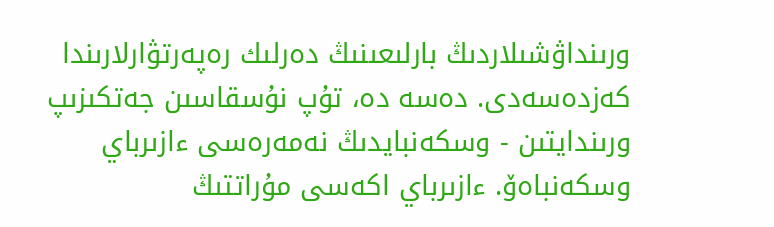ورىنداۋشىلاردىڭ بارلىعىنىڭ دەرلىك رەپەرتۋارلارىندا كەزدەسەدى. دەسە دە، تۇپ نۇسقاسىن جەتكىزىپ ورىندايتىن - وسكەنبايدىڭ نەمەرەسى ءازىرباي وسكەنباەۆ. ءازىرباي اكەسى مۇراتتىڭ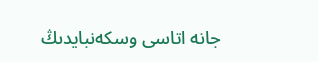جانە اتاسى وسكەنبايدىڭ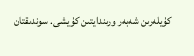كۇيلەرىن شەبەر ورىندايتىن كۇيشى. سوندىقتان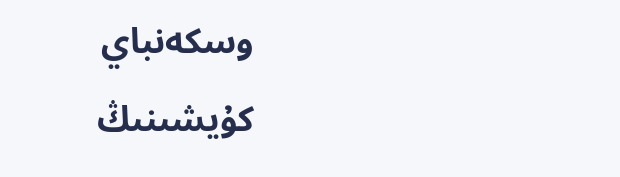وسكەنباي كۇيشىنىڭ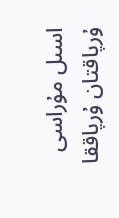اسىل مۇراسى ۇرپاقتان ۇرپاققا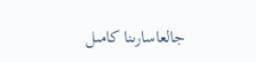جالعاسارىنا كامىل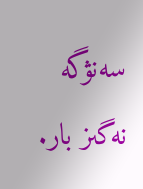سەنۋگە نەگىز بار.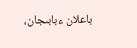باعلان ءبابىجان،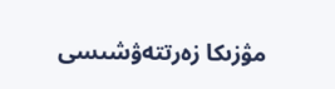مۋزىكا زەرتتەۋشىسى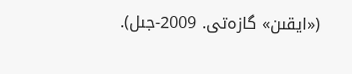(«ايقىن» گازەتى. 2009-جىل).